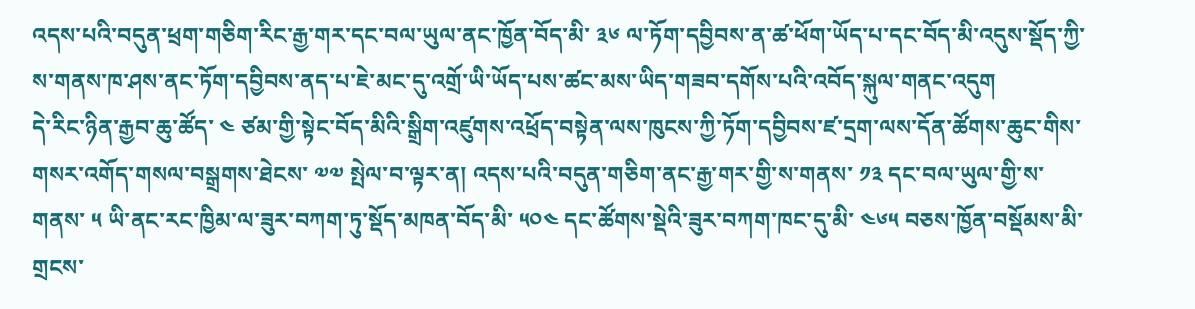འདས་པའི་བདུན་ཕྲག་གཅིག་རིང་རྒྱ་གར་དང་བལ་ཡུལ་ནང་ཁྱོན་བོད་མི་ ༣༦ ལ་ཏོག་དབྱིབས་ན་ཚ་ཕོག་ཡོད་པ་དང་བོད་མི་འདུས་སྡོད་ཀྱི་ས་གནས་ཁ་ཤས་ནང་ཏོག་དབྱིབས་ནད་པ་ཇེ་མང་དུ་འགྲོ་ཡི་ཡོད་པས་ཚང་མས་ཡིད་གཟབ་དགོས་པའི་འབོད་སྐུལ་གནང་འདུག
དེ་རིང་ཉིན་རྒྱབ་ཆུ་ཚོད་ ༤ ཙམ་གྱི་སྟེང་བོད་མིའི་སྒྲིག་འཛུགས་འཕྲོད་བསྟེན་ལས་ཁུངས་ཀྱི་ཏོག་དབྱིབས་ཛ་དྲག་ལས་དོན་ཚོགས་ཆུང་གིས་གསར་འགོད་གསལ་བསྒྲགས་ཐེངས་ ༧༧ སྤེལ་བ་ལྟར་ན། འདས་པའི་བདུན་གཅིག་ནང་རྒྱ་གར་གྱི་ས་གནས་ ༡༣ དང་བལ་ཡུལ་གྱི་ས་གནས་ ༥ ཡི་ནང་རང་ཁྱིམ་ལ་ཟུར་བཀག་ཏུ་སྡོད་མཁན་བོད་མི་ ༥༠༤ དང་ཚོགས་སྡེའི་ཟུར་བཀག་ཁང་དུ་མི་ ༤༦༥ བཅས་ཁྱོན་བསྡོམས་མི་གྲངས་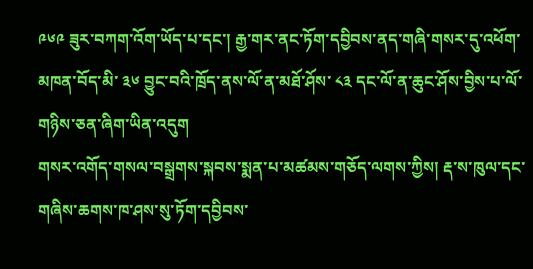༩༦༩ ཟུར་བཀག་འོག་ཡོད་པ་དང་། རྒྱ་གར་ནང་ཏོག་དབྱིབས་ནད་གཞི་གསར་དུ་འཕོག་མཁན་བོད་མི་ ༣༦ བྱུང་བའི་ཁྲོད་ནས་ལོ་ན་མཐོ་ཤོས་ ༨༣ དང་ལོ་ན་ཆུང་ཤོས་བྱིས་པ་ལོ་གཉིས་ཅན་ཞིག་ཡིན་འདུག
གསར་འགོད་གསལ་བསྒྲགས་སྐབས་སྨན་པ་མཚམས་གཅོད་ལགས་ཀྱིས། རྡ་ས་ཁུལ་དང་གཞིས་ཆགས་ཁ་ཤས་སུ་ཏོག་དབྱིབས་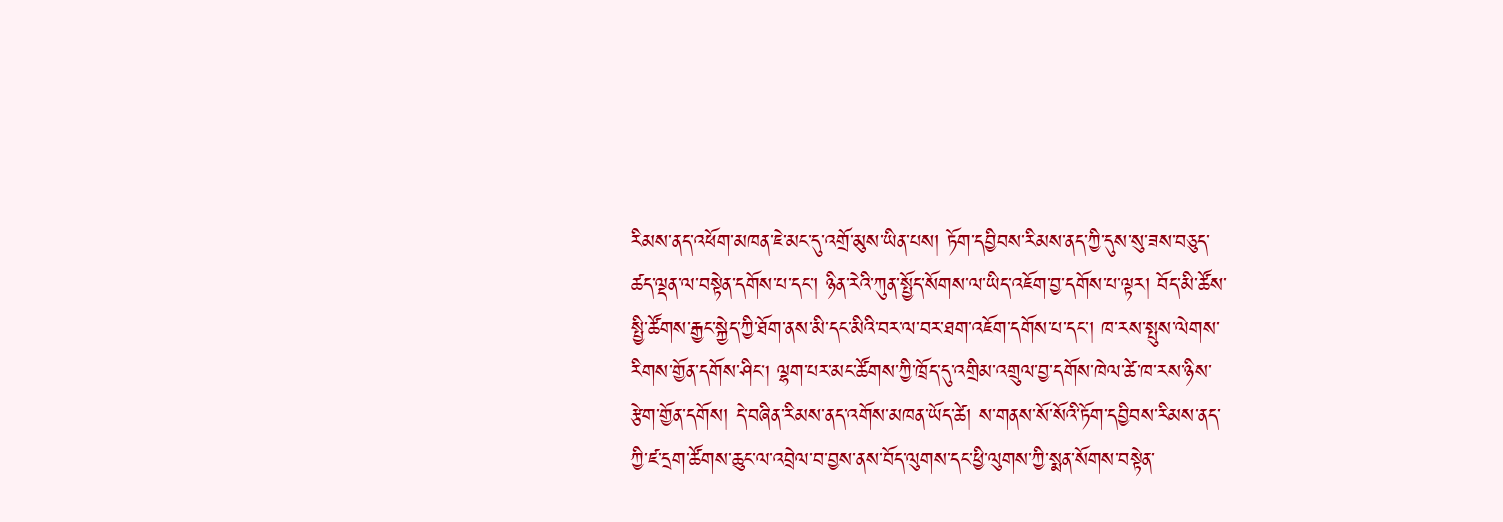རིམས་ནད་འཕོག་མཁན་ཇེ་མང་དུ་འགྲོ་མུས་ཡིན་པས། ཏོག་དབྱིབས་རིམས་ནད་ཀྱི་དུས་སུ་ཟས་བཅུད་ཚད་ལྡན་ལ་བསྟེན་དགོས་པ་དང་། ཉིན་རེའི་ཀུན་སྤྱོད་སོགས་ལ་ཡིད་འཇོག་བྱ་དགོས་པ་ལྟར། བོད་མི་ཚོས་སྤྱི་ཚོགས་རྒྱང་སྐྱེད་ཀྱི་ཐོག་ནས་མི་དང་མིའི་བར་ལ་བར་ཐག་འཇོག་དགོས་པ་དང་། ཁ་རས་སྤུས་ལེགས་རིགས་གྱོན་དགོས་ཤིང། ལྷག་པར་མང་ཚོགས་ཀྱི་ཁྲོད་དུ་འགྲིམ་འགྲུལ་བྱ་དགོས་ཁེལ་ཚེ་ཁ་རས་ཉིས་རྩེག་གྱོན་དགོས། དེ་བཞིན་རིམས་ནད་འགོས་མཁན་ཡོད་ཚེ། ས་གནས་སོ་སོའི་ཏོག་དབྱིབས་རིམས་ནད་ཀྱི་ཛ་དྲག་ཚོགས་ཆུང་ལ་འབྲེལ་བ་བྱས་ནས་བོད་ལུགས་དང་ཕྱི་ལུགས་ཀྱི་སྨན་སོགས་བསྟེན་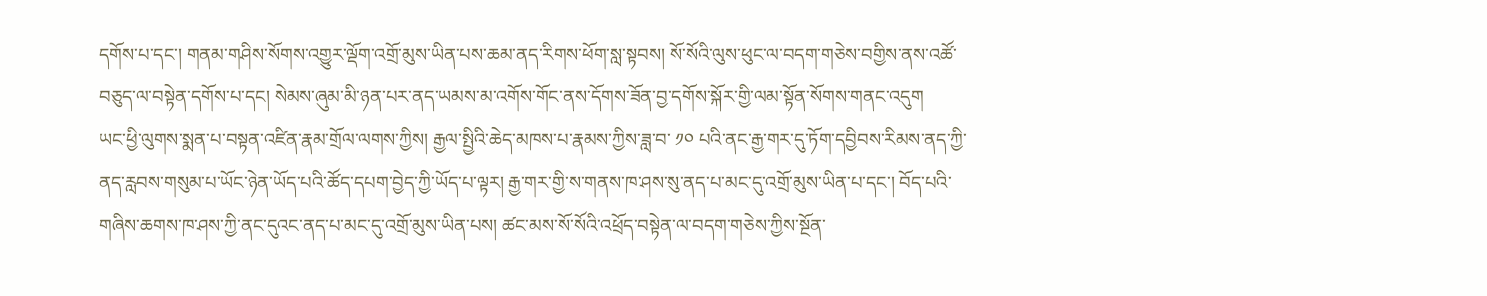དགོས་པ་དང་། གནམ་གཤིས་སོགས་འགྱུར་ལྡོག་འགྲོ་མུས་ཡིན་པས་ཆམ་ནད་རིགས་ཕོག་སླ་སྟབས། སོ་སོའི་ལུས་ཕུང་ལ་བདག་གཅེས་བགྱིས་ནས་འཚོ་བཅུད་ལ་བསྟེན་དགོས་པ་དང། སེམས་ཞུམ་མི་ཉན་པར་ནད་ཡམས་མ་འགོས་གོང་ནས་དོགས་ཟོན་བྱ་དགོས་སྐོར་གྱི་ལམ་སྟོན་སོགས་གནང་འདུག
ཡང་ཕྱི་ལུགས་སྨན་པ་བསྟན་འཛིན་རྣམ་གྲོལ་ལགས་ཀྱིས། རྒྱལ་སྤྱིའི་ཆེད་མཁས་པ་རྣམས་ཀྱིས་ཟླ་བ་ ༡༠ པའི་ནང་རྒྱ་གར་དུ་ཏོག་དབྱིབས་རིམས་ནད་ཀྱི་ནད་རླབས་གསུམ་པ་ཡོང་ཉེན་ཡོད་པའི་ཚོད་དཔག་བྱེད་ཀྱི་ཡོད་པ་ལྟར། རྒྱ་གར་གྱི་ས་གནས་ཁ་ཤས་སུ་ནད་པ་མང་དུ་འགྲོ་མུས་ཡིན་པ་དང་། བོད་པའི་གཞིས་ཆགས་ཁ་ཤས་ཀྱི་ནང་དུའང་ནད་པ་མང་དུ་འགྲོ་མུས་ཡིན་པས། ཚང་མས་སོ་སོའི་འཕྲོད་བསྟེན་ལ་བདག་གཅེས་ཀྱིས་སྔོན་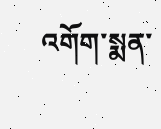འགོག་སྨན་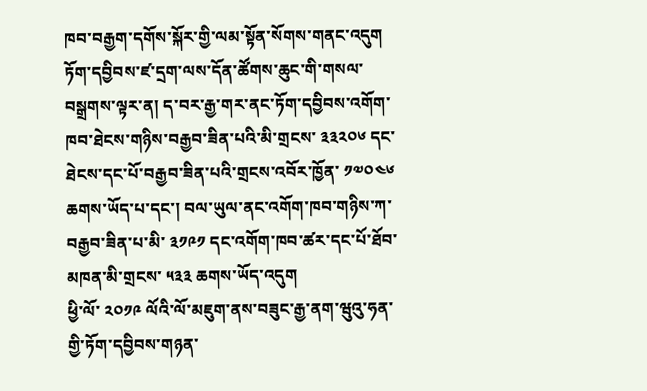ཁབ་བརྒྱག་དགོས་སྐོར་གྱི་ལམ་སྟོན་སོགས་གནང་འདུག
ཏོག་དབྱིབས་ཛ་དྲག་ལས་དོན་ཚོགས་ཆུང་གི་གསལ་བསྒྲགས་ལྟར་ན། ད་བར་རྒྱ་གར་ནང་ཏོག་དབྱིབས་འགོག་ཁབ་ཐེངས་གཉིས་བརྒྱབ་ཟིན་པའི་མི་གྲངས་ ༣༣༢༠༦ དང་ཐེངས་དང་པོ་བརྒྱབ་ཟིན་པའི་གྲངས་འབོར་ཁྱོན་ ༡༧༠༤༦ ཆགས་ཡོད་པ་དང་། བལ་ཡུལ་ནང་འགོག་ཁབ་གཉིས་ཀ་བརྒྱབ་ཟིན་པ་མི་ ༣༡༩༡ དང་འགོག་ཁབ་ཚར་དང་པོ་ཐོབ་མཁན་མི་གྲངས་ ༥༣༣ ཆགས་ཡོད་འདུག
ཕྱི་ལོ་ ༢༠༡༩ ལོའི་ལོ་མཇུག་ནས་བཟུང་རྒྱ་ནག་ཝུའུ་ཧན་གྱི་ཏོག་དབྱིབས་གཉན་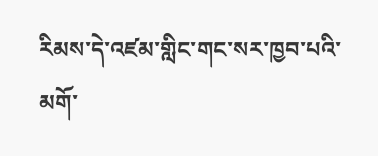རིམས་དེ་འཛམ་གླིང་གང་སར་ཁྱབ་པའི་མགོ་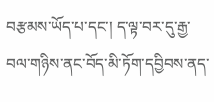བརྩམས་ཡོད་པ་དང་། ད་ལྟ་བར་དུ་རྒྱ་བལ་གཉིས་ནང་བོད་མི་ཏོག་དབྱིབས་ནད་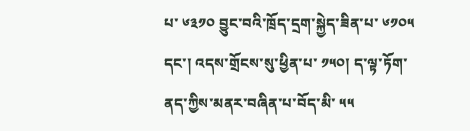པ་ ༦༣༡༠ བྱུང་བའི་ཁྲོད་དྲག་སྐྱེད་ཟིན་པ་ ༦༡༠༥ དང་། འདས་གྲོངས་སུ་ཕྱིན་པ་ ༡༥༠། ད་ལྟ་ཏོག་ནད་ཀྱིས་མནར་བཞིན་པ་བོད་མི་ ༥༥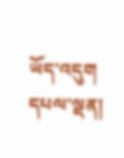ཡོད་འདུག
དཔལ་ལྡན།